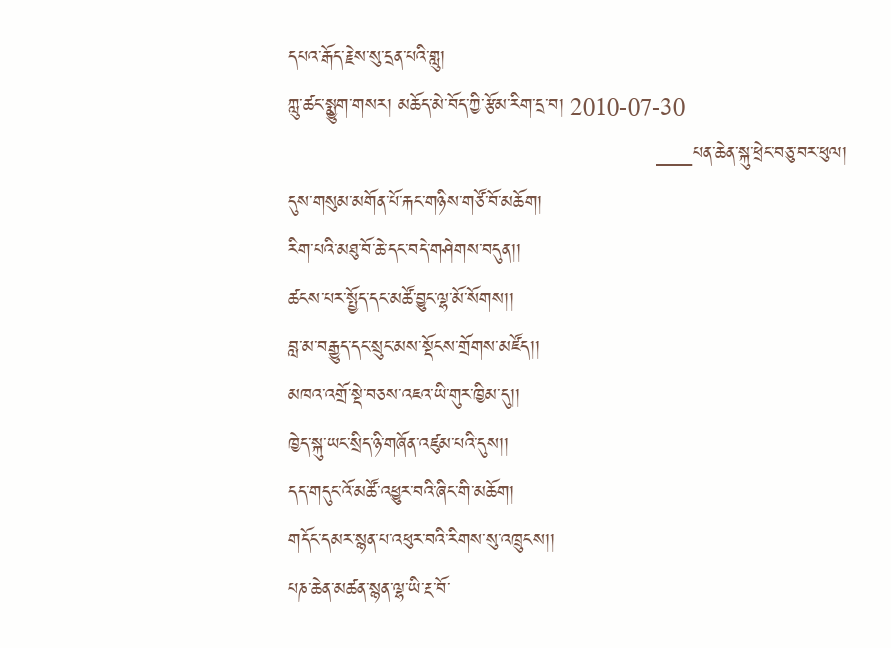དཔའ་རྒོད་རྗེས་སུ་དྲན་པའི་གླུ།
ཀླུ་ཚང་སྨྱུག་གསར། མཆོད་མེ་བོད་ཀྱི་རྩོམ་རིག་དྲ་བ། 2010-07-30
                                                         ___པན་ཆེན་སྐུ་ཕྲེང་བཅུ་བར་ཕུལ།
དུས་གསུམ་མགོན་པོ་རྐང་གཉིས་གཙོ་བོ་མཆོག།
རིག་པའི་མཐུ་བོ་ཆེ་དང་བདེ་གཤེགས་བདུན།།
ཚངས་པར་སྤྱོད་དང་མཚོ་བྱུང་ལྷ་མོ་སོགས།།
བླ་མ་བརྒྱུད་དང་སྲུང་མས་སྡོངས་གྲོགས་མཛོད།།
མཁའ་འགྲོ་སྡེ་བཅས་འཇའ་ཡི་གུར་ཁྱིམ་དུ།།
ཁྱེད་སྐུ་ཡང་སྲིད་ཉི་གཞོན་འཛུམ་པའི་དུས།།
དད་གདུང་འོ་མཚོ་འཕྱུར་བའི་ཞིང་གི་མཆོག།
གདོང་དམར་སྙན་པ་འཕུར་བའི་རིགས་སུ་འཁྲུངས།།
པཎ་ཆེན་མཚན་སྙན་ལྷ་ཡི་རྔ་བོ་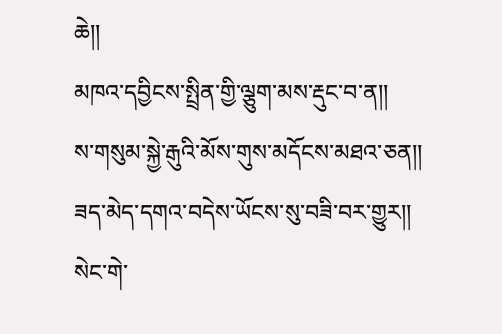ཆེ།།
མཁའ་དབྱིངས་སྤྲིན་གྱི་ལྕུག་མས་རྡུང་བ་ན།།
ས་གསུམ་སྐྱེ་རྒུའི་མོས་གུས་མདོངས་མཐའ་ཅན།།
ཟད་མེད་དགའ་བདེས་ཡོངས་སུ་བཟི་བར་གྱུར།།
སེང་གེ་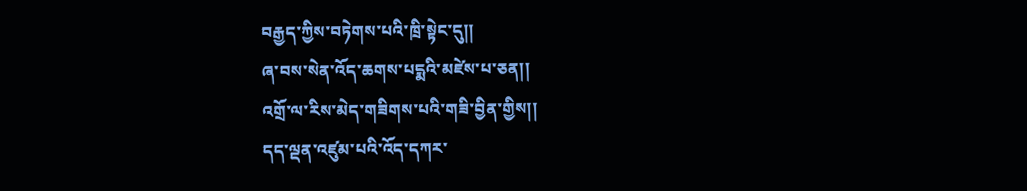བརྒྱད་ཀྱིས་བཏེགས་པའི་ཁྲི་སྟེང་དུ།།
ཞ་བས་སེན་འོད་ཆགས་པདྨའི་མཛེས་པ་ཅན།།
འགྲོ་ལ་རིས་མེད་གཟིགས་པའི་གཟི་བྱིན་གྱིས།།
དད་ལྡན་འཛུམ་པའི་འོད་དཀར་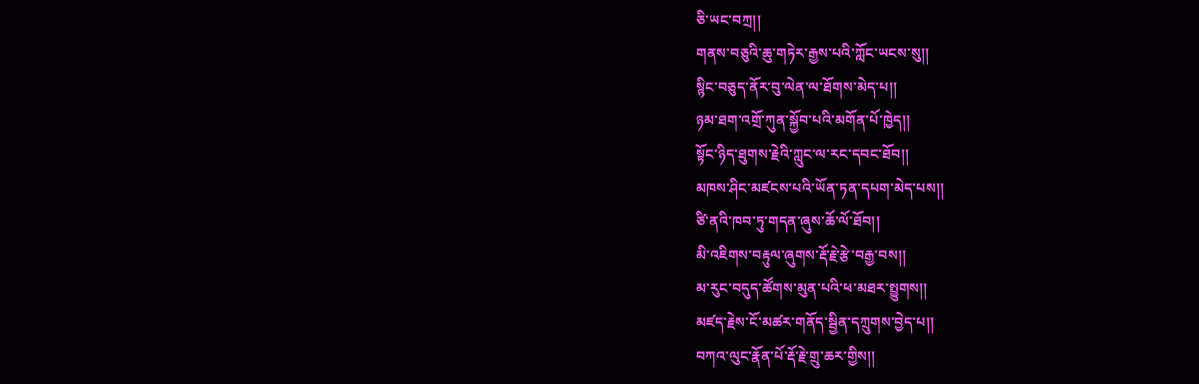ཅི་ཡང་བཀྲ།།
གནས་བཅུའི་ཆུ་གཏེར་རྒྱས་པའི་ཀློང་ཡངས་སུ།།
སྙིང་བཅུད་ནོར་བུ་ལེན་ལ་ཐོགས་མེད་པ།།
ཉམ་ཐག་འགྲོ་ཀུན་སྐྱོབ་པའི་མགོན་པོ་ཁྱེད།།
སྟོང་ཉིད་ཐུགས་རྗེའི་ཀླུང་ལ་རང་དབང་ཐོབ།།
མཁས་ཤིང་མཛངས་པའི་ཡོན་ཏན་དཔག་མེད་པས།།
ཙི་ནའི་ཁབ་ཏུ་གདན་ཞུས་ཆོ་ལོ་ཐོབ།།
མི་འཇིགས་བརྟུལ་ཞུགས་རྡོ་རྗེ་རྩེ་བརྒྱ་བས།།
མ་རུང་བདུད་ཚོགས་མུན་པའི་ཕ་མཐར་སྤྱུགས།།
མཛད་རྗེས་ངོ་མཚར་གནོད་སྦྱིན་དཀྲུགས་བྱེད་པ།།
བཀའ་ལུང་རྣོན་པོ་རྡོ་རྗེ་གྲུ་ཆར་གྱིས།།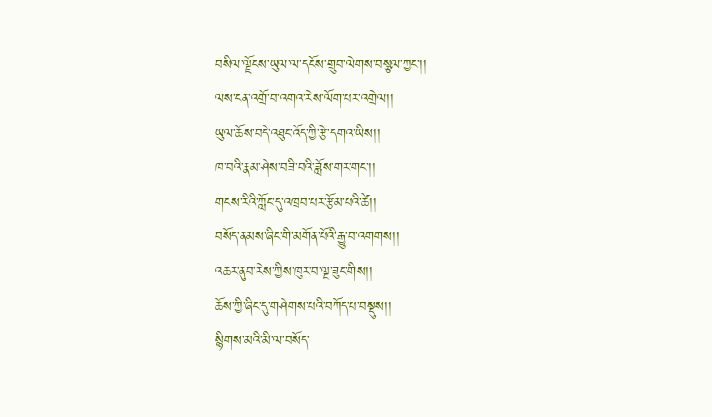བསིལ་ལྗོངས་ཡུལ་ལ་དངོས་གྲུབ་ལེགས་བསྩལ་ཀྱང་།།
ལས་ངན་འགྲོ་བ་འགའ་རེས་ལོག་པར་འགྲེལ།།
ཡུལ་ཆོས་བདེ་འཐུང་འོད་ཀྱི་རྩེ་དགའ་ཡིས།།
ཁ་བའི་རྣམ་ཤེས་བཟི་བའི་ཟློས་གར་གང་།།
གངས་རིའི་ཀློང་དུ་འཁྲབ་པར་རྩོམ་པའི་ཚེ།།
བསོད་ནམས་ཞིང་གི་མགོན་པོའི་རྒྱུ་བ་འགགས།།
འཆར་ནུབ་རེས་ཀྱིས་ཁུར་བ་ལྔ་ཟུང་གིས།།
ཆོས་ཀྱི་ཞིང་དུ་གཤེགས་པའི་བཀོད་པ་བསྡུས།།
སྙིགས་མའི་མི་ལ་བསོད་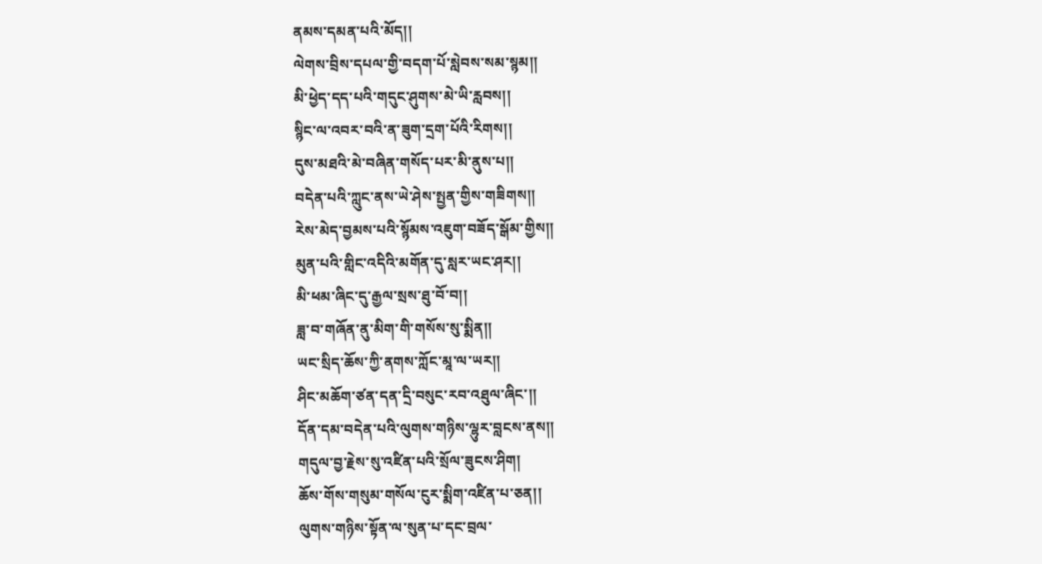ནམས་དམན་པའི་མོད།།
ལེགས་བྲིས་དཔལ་གྱི་བདག་པོ་སླེབས་སམ་སྙམ།།
མི་ཕྱེད་དད་པའི་གདུང་ཤུགས་མེ་ཡི་རླབས།།
སྙིང་ལ་འབར་བའི་ན་ཟུག་དྲག་པོའི་རིགས།།
དུས་མཐའི་མེ་བཞིན་གསོད་པར་མི་ནུས་པ།།
བདེན་པའི་ཀླུང་ནས་ཡེ་ཤེས་སྤྱན་གྱིས་གཟིགས།།
རེས་མེད་བྱམས་པའི་སྙོམས་འཇུག་བཟོད་སྒོམ་གྱིས།།
མུན་པའི་གླིང་འདིའི་མགོན་དུ་སླར་ཡང་ཤར།།
མི་ཕམ་ཞིང་དུ་རྒྱལ་སྲས་ཐུ་བོ་བ།།
ཟླ་བ་གཞོན་ནུ་མིག་གི་གསོས་སུ་སྨིན།།
ཡང་སྲིད་ཆོས་ཀྱི་ནགས་ཀློང་མཱ་ལ་ཡར།།
ཤིང་མཆོག་ཙན་དན་དྲི་བསུང་རབ་འཐུལ་ཞིང་།།
དོན་དམ་བདེན་པའི་ལུགས་གཉིས་ལྷུར་བླངས་ནས།།
གདུལ་བྱ་རྗེས་སུ་འཛིན་པའི་སྲོལ་ཟུངས་ཤིག།
ཆོས་གོས་གསུམ་གསོལ་ངུར་སྨིག་འཛིན་པ་ཅན།།
ལུགས་གཉིས་སྟོན་ལ་སུན་པ་དང་བྲལ་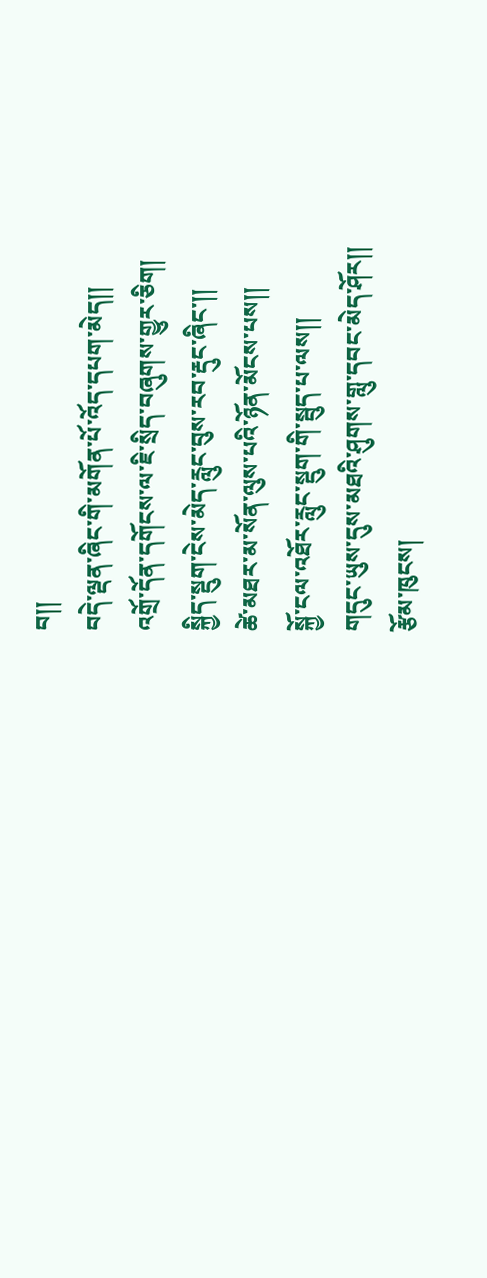བ།།
བདེ་ལྡན་ཞིང་གི་མགོན་པོ་འོད་དཔག་མེད།།
འགྲོ་དོན་དགོངས་ལ་ཇི་སྲིད་བཞུགས་གྱུར་ཅིག།
སྐྱིད་སྡུག་ངེས་མེད་རླུང་བུས་རབ་རྡུང་ཞིང་།།
ཚེ་མཐར་མ་སོན་ལུས་པའི་ཉོན་མོངས་པས།།
སྐྱོ་ངལ་འཐོར་རླུང་སྡུག་གི་སྦུད་པ་ལས།།
གདུང་ཡུས་དུས་མཐའི་ཤུགས་གླུ་དབང་མེད་ཤོར།།
རྩོམ་ཁུངས།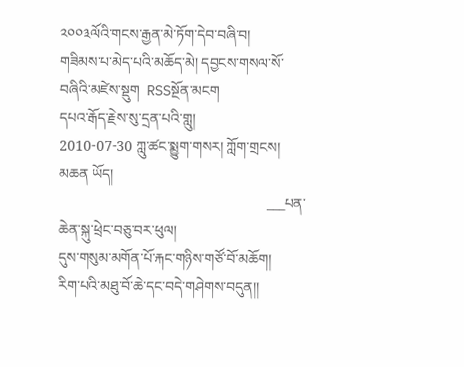༢༠༠༣ལོའི་གངས་རྒྱན་མེ་ཏོག་དེབ་བཞི་བ།
གཟིམས་པ་མེད་པའི་མཆོད་མེ། དབྱངས་གསལ་སོ་བཞིའི་མཛེས་སྡུག  RSSསྔོན་མངག
དཔའ་རྒོད་རྗེས་སུ་དྲན་པའི་གླུ།
2010-07-30 ཀླུ་ཚང་སྨྱུག་གསར། ཀློག་གྲངས། མཆན ཡོད།
                                                         ___པན་ཆེན་སྐུ་ཕྲེང་བཅུ་བར་ཕུལ།
དུས་གསུམ་མགོན་པོ་རྐང་གཉིས་གཙོ་བོ་མཆོག།
རིག་པའི་མཐུ་བོ་ཆེ་དང་བདེ་གཤེགས་བདུན།།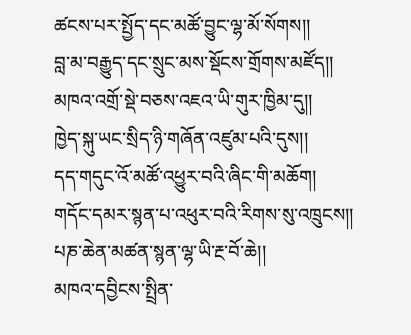ཚངས་པར་སྤྱོད་དང་མཚོ་བྱུང་ལྷ་མོ་སོགས།།
བླ་མ་བརྒྱུད་དང་སྲུང་མས་སྡོངས་གྲོགས་མཛོད།།
མཁའ་འགྲོ་སྡེ་བཅས་འཇའ་ཡི་གུར་ཁྱིམ་དུ།།
ཁྱེད་སྐུ་ཡང་སྲིད་ཉི་གཞོན་འཛུམ་པའི་དུས།།
དད་གདུང་འོ་མཚོ་འཕྱུར་བའི་ཞིང་གི་མཆོག།
གདོང་དམར་སྙན་པ་འཕུར་བའི་རིགས་སུ་འཁྲུངས།།
པཎ་ཆེན་མཚན་སྙན་ལྷ་ཡི་རྔ་བོ་ཆེ།།
མཁའ་དབྱིངས་སྤྲིན་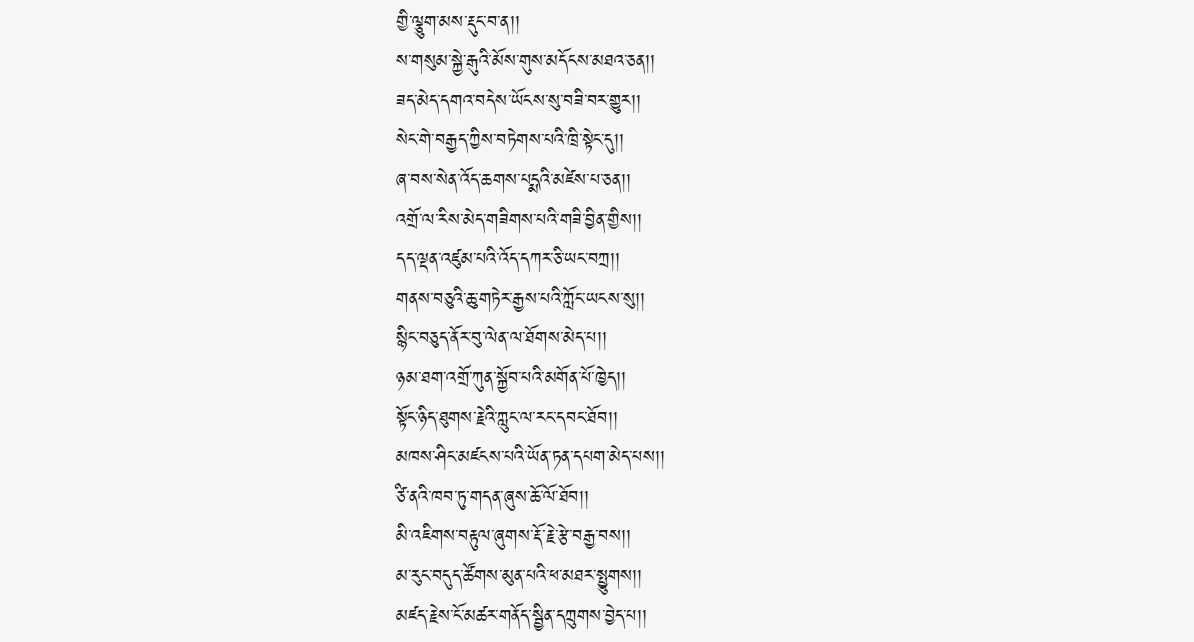གྱི་ལྕུག་མས་རྡུང་བ་ན།།
ས་གསུམ་སྐྱེ་རྒུའི་མོས་གུས་མདོངས་མཐའ་ཅན།།
ཟད་མེད་དགའ་བདེས་ཡོངས་སུ་བཟི་བར་གྱུར།།
སེང་གེ་བརྒྱད་ཀྱིས་བཏེགས་པའི་ཁྲི་སྟེང་དུ།།
ཞ་བས་སེན་འོད་ཆགས་པདྨའི་མཛེས་པ་ཅན།།
འགྲོ་ལ་རིས་མེད་གཟིགས་པའི་གཟི་བྱིན་གྱིས།།
དད་ལྡན་འཛུམ་པའི་འོད་དཀར་ཅི་ཡང་བཀྲ།།
གནས་བཅུའི་ཆུ་གཏེར་རྒྱས་པའི་ཀློང་ཡངས་སུ།།
སྙིང་བཅུད་ནོར་བུ་ལེན་ལ་ཐོགས་མེད་པ།།
ཉམ་ཐག་འགྲོ་ཀུན་སྐྱོབ་པའི་མགོན་པོ་ཁྱེད།།
སྟོང་ཉིད་ཐུགས་རྗེའི་ཀླུང་ལ་རང་དབང་ཐོབ།།
མཁས་ཤིང་མཛངས་པའི་ཡོན་ཏན་དཔག་མེད་པས།།
ཙི་ནའི་ཁབ་ཏུ་གདན་ཞུས་ཆོ་ལོ་ཐོབ།།
མི་འཇིགས་བརྟུལ་ཞུགས་རྡོ་རྗེ་རྩེ་བརྒྱ་བས།།
མ་རུང་བདུད་ཚོགས་མུན་པའི་ཕ་མཐར་སྤྱུགས།།
མཛད་རྗེས་ངོ་མཚར་གནོད་སྦྱིན་དཀྲུགས་བྱེད་པ།།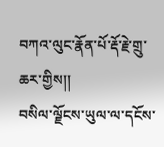བཀའ་ལུང་རྣོན་པོ་རྡོ་རྗེ་གྲུ་ཆར་གྱིས།།
བསིལ་ལྗོངས་ཡུལ་ལ་དངོས་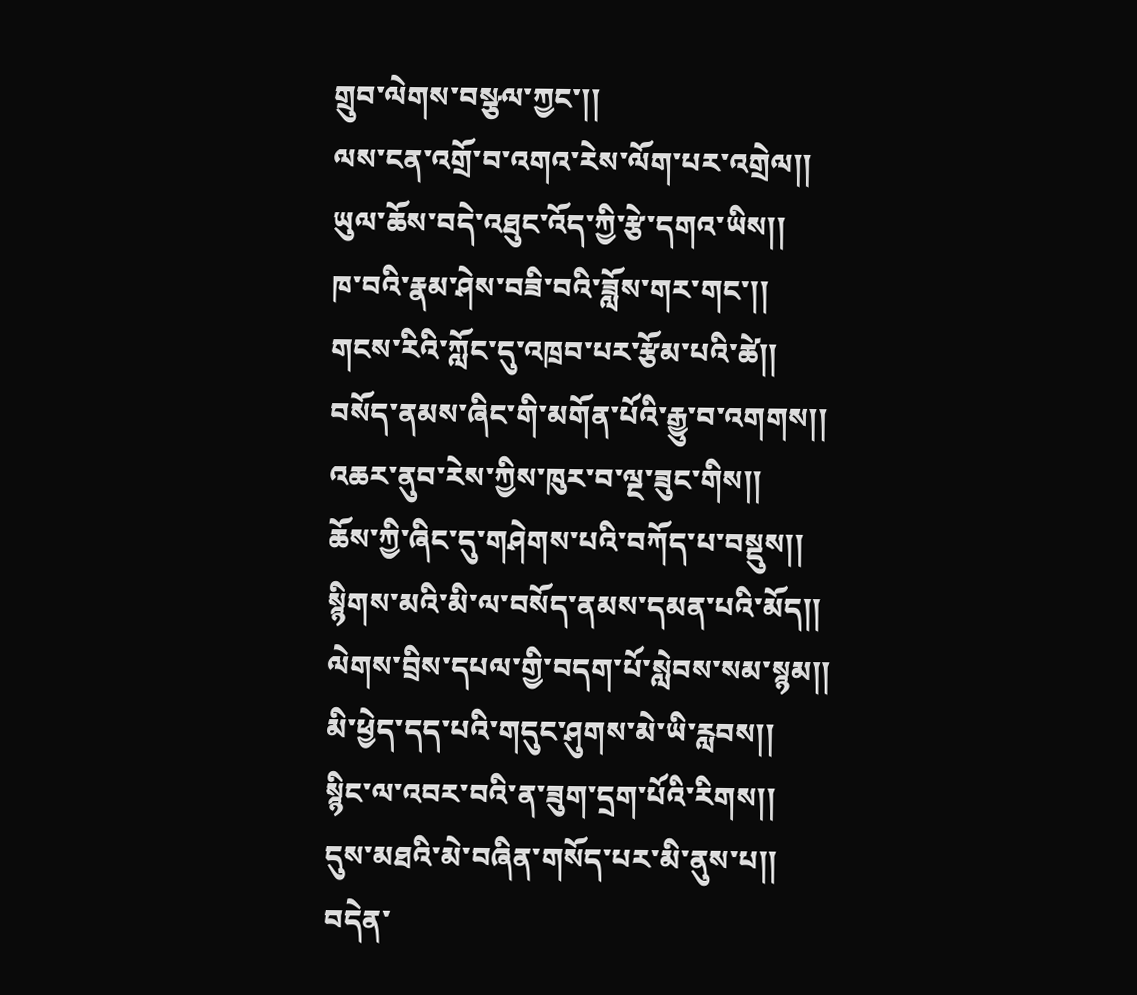གྲུབ་ལེགས་བསྩལ་ཀྱང་།།
ལས་ངན་འགྲོ་བ་འགའ་རེས་ལོག་པར་འགྲེལ།།
ཡུལ་ཆོས་བདེ་འཐུང་འོད་ཀྱི་རྩེ་དགའ་ཡིས།།
ཁ་བའི་རྣམ་ཤེས་བཟི་བའི་ཟློས་གར་གང་།།
གངས་རིའི་ཀློང་དུ་འཁྲབ་པར་རྩོམ་པའི་ཚེ།།
བསོད་ནམས་ཞིང་གི་མགོན་པོའི་རྒྱུ་བ་འགགས།།
འཆར་ནུབ་རེས་ཀྱིས་ཁུར་བ་ལྔ་ཟུང་གིས།།
ཆོས་ཀྱི་ཞིང་དུ་གཤེགས་པའི་བཀོད་པ་བསྡུས།།
སྙིགས་མའི་མི་ལ་བསོད་ནམས་དམན་པའི་མོད།།
ལེགས་བྲིས་དཔལ་གྱི་བདག་པོ་སླེབས་སམ་སྙམ།།
མི་ཕྱེད་དད་པའི་གདུང་ཤུགས་མེ་ཡི་རླབས།།
སྙིང་ལ་འབར་བའི་ན་ཟུག་དྲག་པོའི་རིགས།།
དུས་མཐའི་མེ་བཞིན་གསོད་པར་མི་ནུས་པ།།
བདེན་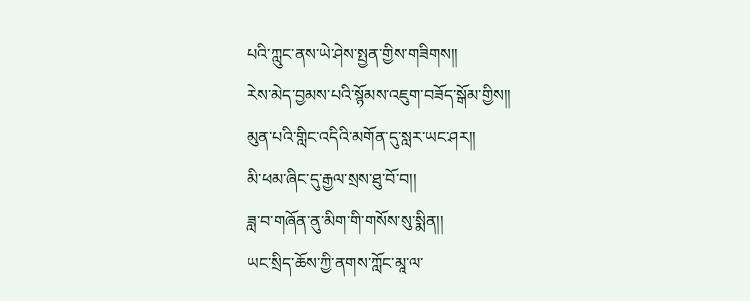པའི་ཀླུང་ནས་ཡེ་ཤེས་སྤྱན་གྱིས་གཟིགས།།
རེས་མེད་བྱམས་པའི་སྙོམས་འཇུག་བཟོད་སྒོམ་གྱིས།།
མུན་པའི་གླིང་འདིའི་མགོན་དུ་སླར་ཡང་ཤར།།
མི་ཕམ་ཞིང་དུ་རྒྱལ་སྲས་ཐུ་བོ་བ།།
ཟླ་བ་གཞོན་ནུ་མིག་གི་གསོས་སུ་སྨིན།།
ཡང་སྲིད་ཆོས་ཀྱི་ནགས་ཀློང་མཱ་ལ་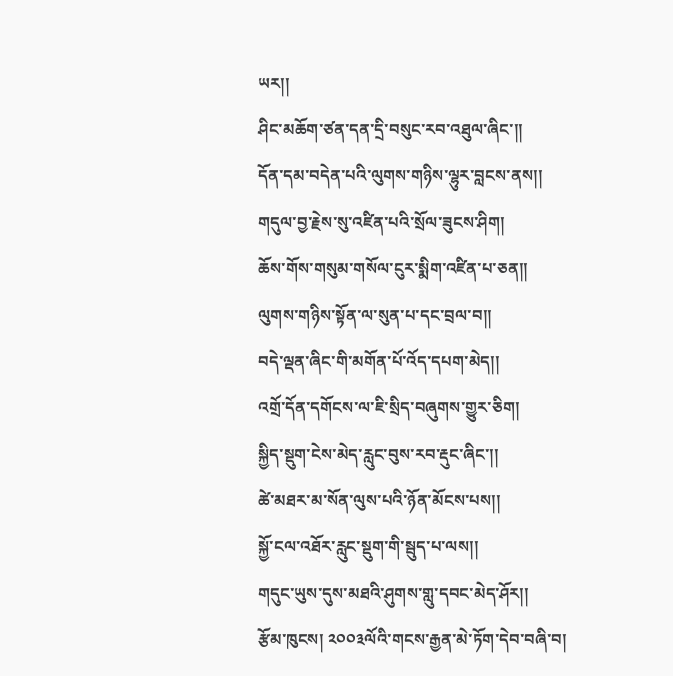ཡར།།
ཤིང་མཆོག་ཙན་དན་དྲི་བསུང་རབ་འཐུལ་ཞིང་།།
དོན་དམ་བདེན་པའི་ལུགས་གཉིས་ལྷུར་བླངས་ནས།།
གདུལ་བྱ་རྗེས་སུ་འཛིན་པའི་སྲོལ་ཟུངས་ཤིག།
ཆོས་གོས་གསུམ་གསོལ་ངུར་སྨིག་འཛིན་པ་ཅན།།
ལུགས་གཉིས་སྟོན་ལ་སུན་པ་དང་བྲལ་བ།།
བདེ་ལྡན་ཞིང་གི་མགོན་པོ་འོད་དཔག་མེད།།
འགྲོ་དོན་དགོངས་ལ་ཇི་སྲིད་བཞུགས་གྱུར་ཅིག།
སྐྱིད་སྡུག་ངེས་མེད་རླུང་བུས་རབ་རྡུང་ཞིང་།།
ཚེ་མཐར་མ་སོན་ལུས་པའི་ཉོན་མོངས་པས།།
སྐྱོ་ངལ་འཐོར་རླུང་སྡུག་གི་སྦུད་པ་ལས།།
གདུང་ཡུས་དུས་མཐའི་ཤུགས་གླུ་དབང་མེད་ཤོར།།
རྩོམ་ཁུངས། ༢༠༠༣ལོའི་གངས་རྒྱན་མེ་ཏོག་དེབ་བཞི་བ།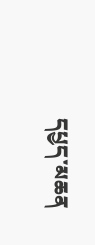དཔྱད་མཆན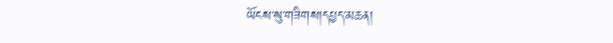ཡོངས་སུ་གཟིགས།དཔྱད་མཆན།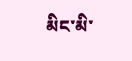མིང་མི་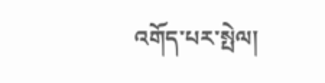འགོད་པར་སྤེལ།